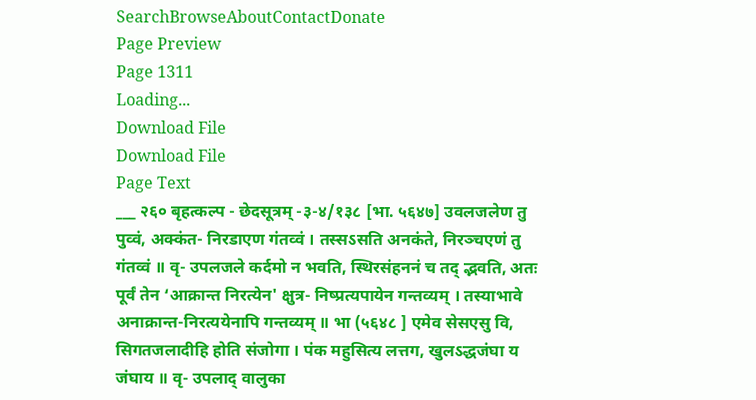SearchBrowseAboutContactDonate
Page Preview
Page 1311
Loading...
Download File
Download File
Page Text
___ २६० बृहत्कल्प - छेदसूत्रम् -३-४/१३८ [भा. ५६४७] उवलजलेण तु पुव्वं, अक्कंत- निरडाएण गंतव्वं । तस्सऽसति अनकंते, निरञ्चएणं तु गंतव्वं ॥ वृ- उपलजले कर्दमो न भवति, स्थिरसंहननं च तद् द्भवति, अतः पूर्वं तेन ‘आक्रान्त निरत्येन' क्षुत्र- निष्प्रत्यपायेन गन्तव्यम् । तस्याभावे अनाक्रान्त-निरत्ययेनापि गन्तव्यम् ॥ भा (५६४८ ] एमेव सेसएसु वि, सिगतजलादीहि होति संजोगा । पंक महुसित्य लत्तग, खुलऽद्धजंघा य जंघाय ॥ वृ- उपलाद् वालुका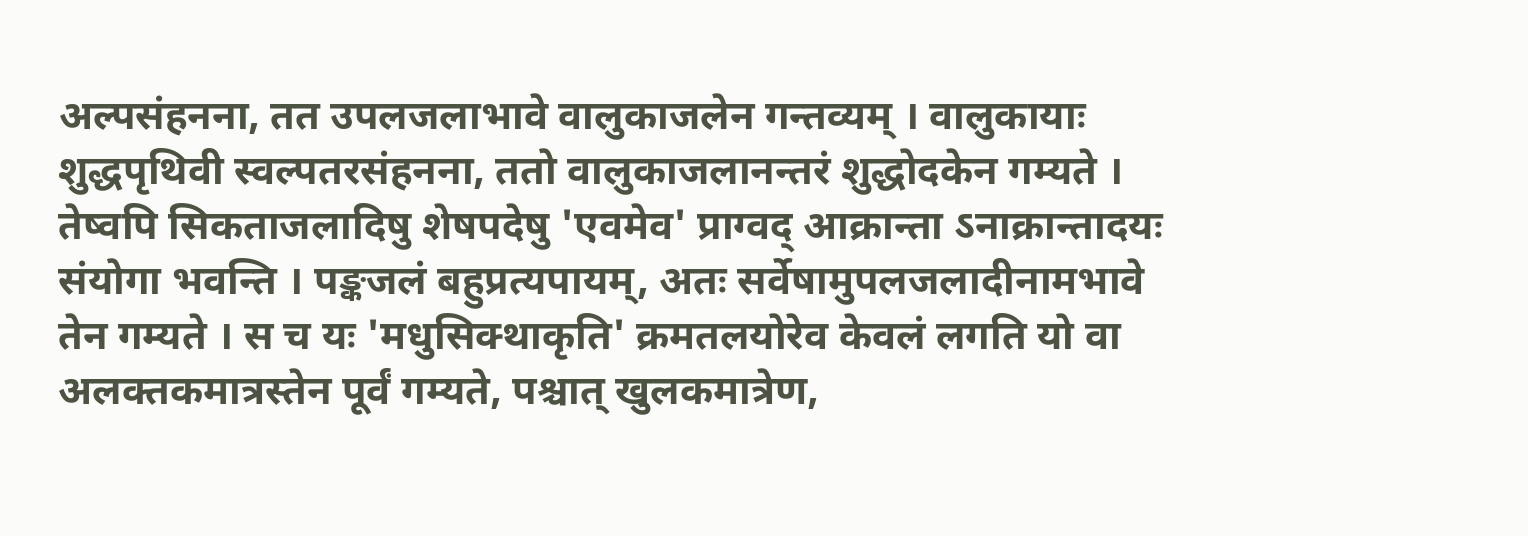अल्पसंहनना, तत उपलजलाभावे वालुकाजलेन गन्तव्यम् । वालुकायाः शुद्धपृथिवी स्वल्पतरसंहनना, ततो वालुकाजलानन्तरं शुद्धोदकेन गम्यते । तेष्वपि सिकताजलादिषु शेषपदेषु 'एवमेव' प्राग्वद् आक्रान्ता ऽनाक्रान्तादयः संयोगा भवन्ति । पङ्कजलं बहुप्रत्यपायम्, अतः सर्वेषामुपलजलादीनामभावे तेन गम्यते । स च यः 'मधुसिक्थाकृति' क्रमतलयोरेव केवलं लगति यो वा अलक्तकमात्रस्तेन पूर्वं गम्यते, पश्चात् खुलकमात्रेण,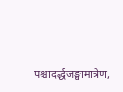पश्चादर्द्धजङ्घामात्रेण,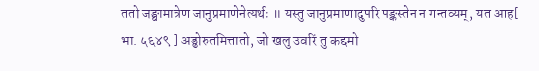ततो जङ्घामात्रेण जानुप्रमाणेनेत्यर्थः ॥ यस्तु जानुप्रमाणादुपरि पङ्कस्तेन न गन्तव्यम्, यत आह[ भा. ५६४९ ] अड्ढोरुतमित्तातो, जो खलु उवरिं तु कद्दमो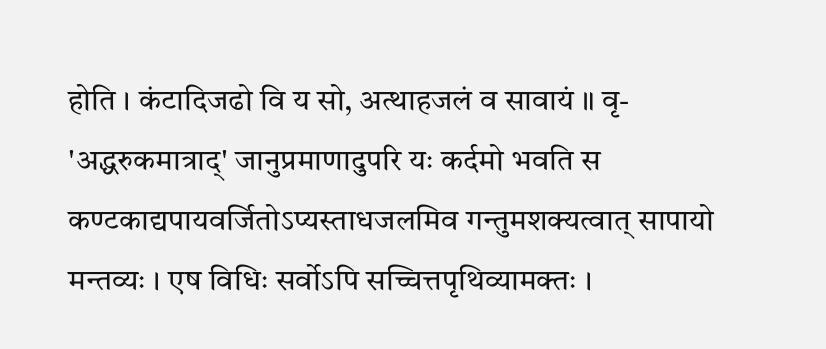होति । कंटादिजढो वि य सो, अत्थाहजलं व सावायं ॥ वृ- 'अद्धरुकमात्राद्' जानुप्रमाणादुपरि यः कर्दमो भवति स कण्टकाद्यपायवर्जितोऽप्यस्ताधजलमिव गन्तुमशक्यत्वात् सापायो मन्तव्यः । एष विधिः सर्वोऽपि सच्चित्तपृथिव्यामक्तः ।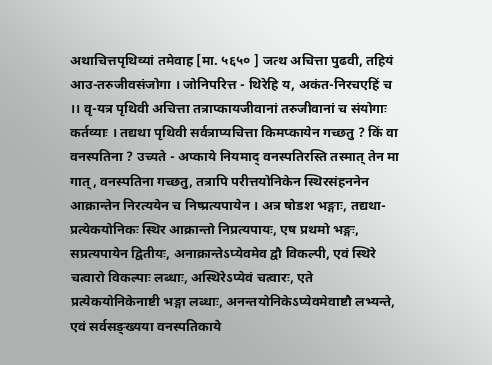अथाचित्तपृथिव्यां तमेवाह [मा. ५६५० ] जत्थ अचित्ता पुढवी, तहियं आउ-तरुजीवसंजोगा । जोनिपरित्त - थिरेहि य, अकंत-निरचएहिं च ।। वृ-यत्र पृथिवी अचित्ता तत्राप्कायजीवानां तरुजीवानां च संयोगाः कर्तव्याः । तद्यथा पृथिवी सर्वत्राप्यचित्ता किमप्कायेन गच्छतु ? किं वा वनस्पतिना ? उच्यते - अप्काये नियमाद् वनस्पतिरस्ति तस्मात् तेन मा गात्, वनस्पतिना गच्छतु, तत्रापि परीत्तयोनिकेन स्थिरसंहननेन आक्रान्तेन निरत्ययेन च निष्प्रत्यपायेन । अत्र षोडश भङ्गाः, तद्यथा- प्रत्येकयोनिकः स्थिर आक्रान्तो निप्रत्यपायः, एष प्रथमो भङ्गः, सप्रत्यपायेन द्वितीयः, अनाक्रान्तेऽप्येवमेव द्वौ विकल्पी, एवं स्थिरे चत्वारो विकल्पाः लब्धाः, अस्थिरेऽप्येवं चत्वारः, एते प्रत्येकयोनिकेनाष्टी भङ्गा लब्धाः, अनन्तयोनिकेऽप्येवमेवाष्टौ लभ्यन्ते, एवं सर्वसङ्ख्यया वनस्पतिकाये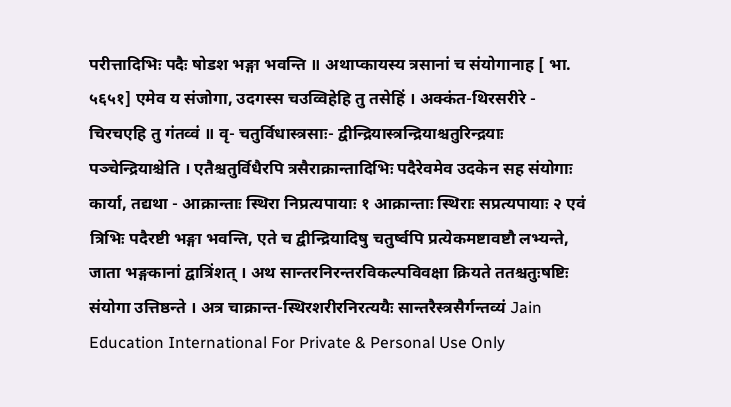परीत्तादिभिः पदैः षोडश भङ्गा भवन्ति ॥ अथाप्कायस्य त्रसानां च संयोगानाह [ भा. ५६५१] एमेव य संजोगा, उदगस्स चउव्विहेहि तु तसेहिं । अक्कंत-थिरसरीरे - चिरचएहि तु गंतव्वं ॥ वृ- चतुर्विधास्त्रसाः- द्वीन्द्रियास्त्रन्द्रियाश्चतुरिन्द्रयाः पञ्चेन्द्रियाश्चेति । एतैश्चतुर्विधैरपि त्रसैराक्रान्तादिभिः पदैरेवमेव उदकेन सह संयोगाः कार्या, तद्यथा - आक्रान्ताः स्थिरा निप्रत्यपायाः १ आक्रान्ताः स्थिराः सप्रत्यपायाः २ एवं त्रिभिः पदैरष्टी भङ्गा भवन्ति, एते च द्वीन्द्रियादिषु चतुर्ष्वपि प्रत्येकमष्टावष्टौ लभ्यन्ते, जाता भङ्गकानां द्वात्रिंशत् । अथ सान्तरनिरन्तरविकल्पविवक्षा क्रियते ततश्चतुःषष्टिः संयोगा उत्तिष्ठन्ते । अत्र चाक्रान्त-स्थिरशरीरनिरत्ययैः सान्तरैस्त्रसैर्गन्तव्यं Jain Education International For Private & Personal Use Only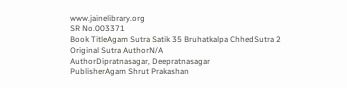www.jainelibrary.org
SR No.003371
Book TitleAgam Sutra Satik 35 Bruhatkalpa ChhedSutra 2
Original Sutra AuthorN/A
AuthorDipratnasagar, Deepratnasagar
PublisherAgam Shrut Prakashan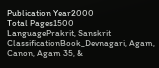Publication Year2000
Total Pages1500
LanguagePrakrit, Sanskrit
ClassificationBook_Devnagari, Agam, Canon, Agam 35, &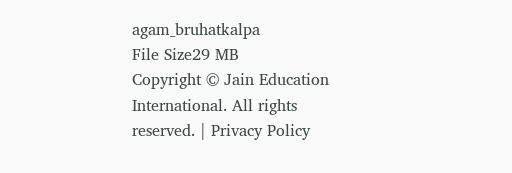agam_bruhatkalpa
File Size29 MB
Copyright © Jain Education International. All rights reserved. | Privacy Policy